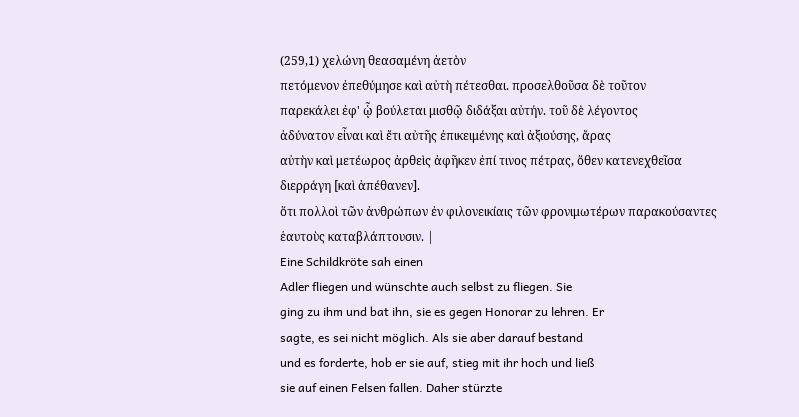(259,1) χελώνη θεασαμένη ἀετὸν
πετόμενον ἐπεθύμησε καὶ αὐτὴ πέτεσθαι. προσελθοῦσα δὲ τοῦτον
παρεκάλει ἐφ' ᾧ βούλεται μισθῷ διδάξαι αὐτήν. τοῦ δὲ λέγοντος
ἀδύνατον εἶναι καὶ ἔτι αὐτῆς ἐπικειμένης καὶ ἀξιούσης, ἄρας
αὐτὴν καὶ μετέωρος ἀρθεὶς ἀφῆκεν ἐπί τινος πέτρας, ὅθεν κατενεχθεῖσα
διερράγη [καὶ ἀπέθανεν].
ὅτι πολλοὶ τῶν ἀνθρώπων ἐν φιλονεικίαις τῶν φρονιμωτέρων παρακούσαντες
ἑαυτοὺς καταβλάπτουσιν. |
Eine Schildkröte sah einen
Adler fliegen und wünschte auch selbst zu fliegen. Sie
ging zu ihm und bat ihn, sie es gegen Honorar zu lehren. Er
sagte, es sei nicht möglich. Als sie aber darauf bestand
und es forderte, hob er sie auf, stieg mit ihr hoch und ließ
sie auf einen Felsen fallen. Daher stürzte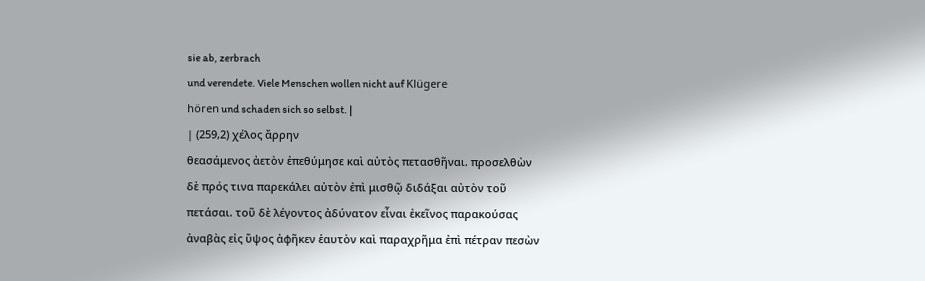sie ab, zerbrach
und verendete. Viele Menschen wollen nicht auf Klügere
hören und schaden sich so selbst. |
| (259,2) χέλος ἄρρην
θεασάμενος ἀετὸν ἐπεθύμησε καὶ αὐτὸς πετασθῆναι. προσελθὼν
δὲ πρός τινα παρεκάλει αὐτὸν ἐπὶ μισθῷ διδάξαι αὐτὸν τοῦ
πετάσαι. τοῦ δὲ λέγοντος ἀδύνατον εἶναι ἐκεῖνος παρακούσας
ἀναβὰς εἰς ὕψος ἀφῆκεν ἑαυτὸν καὶ παραχρῆμα ἐπὶ πέτραν πεσὼν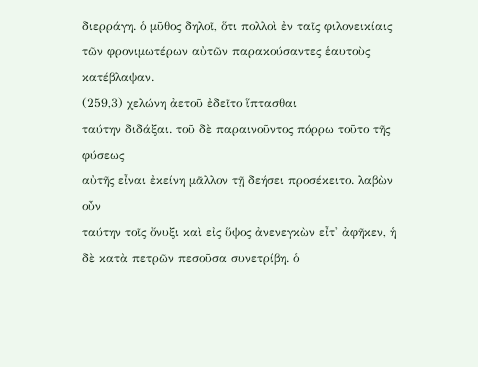διερράγη. ὁ μῦθος δηλοῖ, ὅτι πολλοὶ ἐν ταῖς φιλονεικίαις
τῶν φρονιμωτέρων αὐτῶν παρακούσαντες ἑαυτοὺς κατέβλαψαν.
(259,3) χελώνη ἀετοῦ ἐδεῖτο ἵπτασθαι
ταύτην διδάξαι. τοῦ δὲ παραινοῦντος πόρρω τοῦτο τῆς φύσεως
αὐτῆς εἶναι ἐκείνη μᾶλλον τῇ δεήσει προσέκειτο. λαβὼν οὖν
ταύτην τοῖς ὄνυξι καὶ εἰς ὕψος ἀνενεγκὼν εἶτ' ἀφῆκεν, ἡ
δὲ κατὰ πετρῶν πεσοῦσα συνετρίβη. ὁ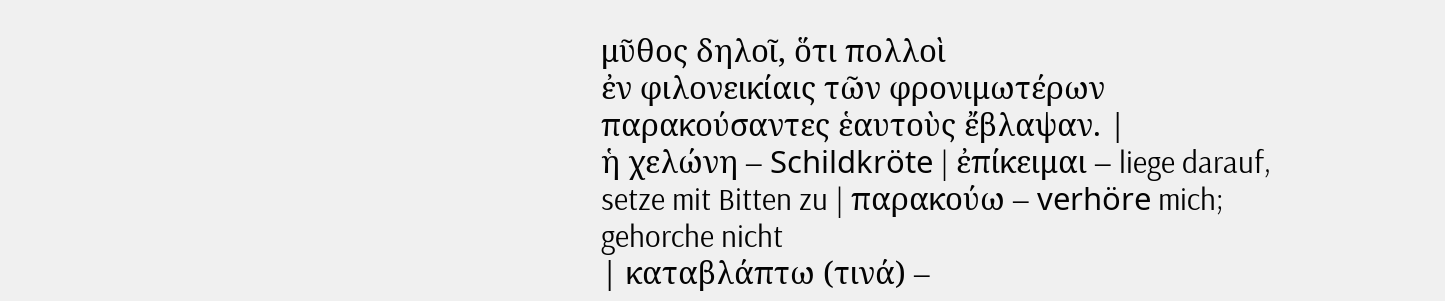μῦθος δηλοῖ, ὅτι πολλοὶ
ἐν φιλονεικίαις τῶν φρονιμωτέρων παρακούσαντες ἑαυτοὺς ἔβλαψαν. |
ἡ χελώνη – Schildkröte | ἐπίκειμαι – liege darauf,
setze mit Bitten zu | παρακούω – verhöre mich; gehorche nicht
| καταβλάπτω (τινά) –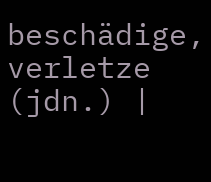beschädige, verletze (jdn.) |